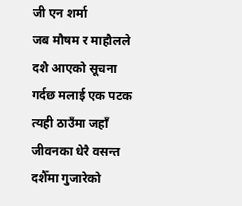जी एन शर्मा
जब मौषम र माहौलले दशै आएको सूचना गर्दछ मलाई एक पटक त्यही ठाउँमा जहाँ जीवनका धेरै वसन्त दशैँमा गुजारेको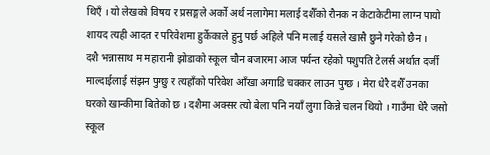थिएँ । यो लेखको विषय र प्रसङ्गले अर्को अर्थ नलागेमा मलाई दशैँको रौनक न केटाकेटीमा लाग्न पायो शायद त्यही आदत र परिवेशमा हुर्केकाले हुनु पर्छ अहिले पनि मलाई यसले खासै छुने गरेको छैन ।
दशै भन्नासाथ म महारानी झोडाको स्कूल चौन बजारमा आज पर्यन्त रहेको पशुपति टेलर्स अर्थात दर्जी माल्दाईलाई संझन पुग्छु र त्यहाँको परिवेश आँखा अगाडि चक्कर लाउन पुग्छ । मेरा धेरै दशैँ उनका घरको खान्कीमा बितेको छ । दशैमा अक्सर त्यो बेला पनि नयाँ लुगा किन्ने चलन थियो । गाउँमा धेरै जसो स्कूल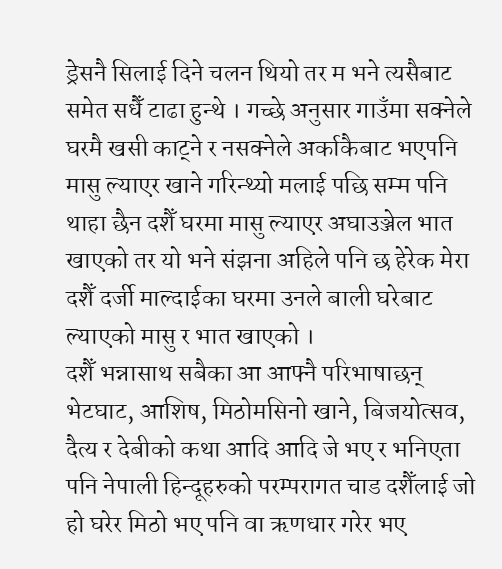ड्रेसनै सिलाई दिने चलन थियो तर म भने त्यसैबाट समेत सधैँ टाढा हुन्थे । गच्छे अनुसार गाउँमा सक्नेले घरमै खसी काट्ने र नसक्नेले अर्काकैबाट भएपनि मासु ल्याएर खाने गरिन्थ्यो मलाई पछि सम्म पनि थाहा छैन दशैँ घरमा मासु ल्याएर अघाउञ्जेल भात खाएको तर यो भने संझना अहिले पनि छ हेरेक मेरा दशैँ दर्जी माल्दाईका घरमा उनले बाली घरेबाट ल्याएको मासु र भात खाएको ।
दशैँ भन्नासाथ सबैका आ आफ्नै परिभाषाछन् भेटघाट, आशिष, मिठोमसिनो खाने, बिजयोत्सव, दैत्य र देबीको कथा आदि आदि जे भए र भनिएता पनि नेपाली हिन्दूहरुको परम्परागत चाड दशैँलाई जो हो घरेर मिठो भए पनि वा ऋणधार गरेर भए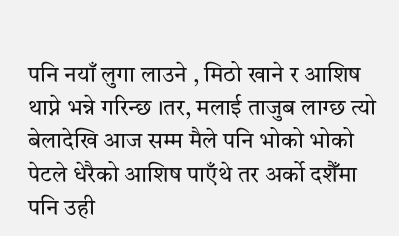पनि नयाँ लुगा लाउने , मिठो खाने र आशिष थाप्ने भन्ने गरिन्छ ।तर, मलाई ताजुब लाग्छ त्यो बेलादेखि आज सम्म मैले पनि भोको भोको पेटले धेरैको आशिष पाएँथे तर अर्को दशैँमा पनि उही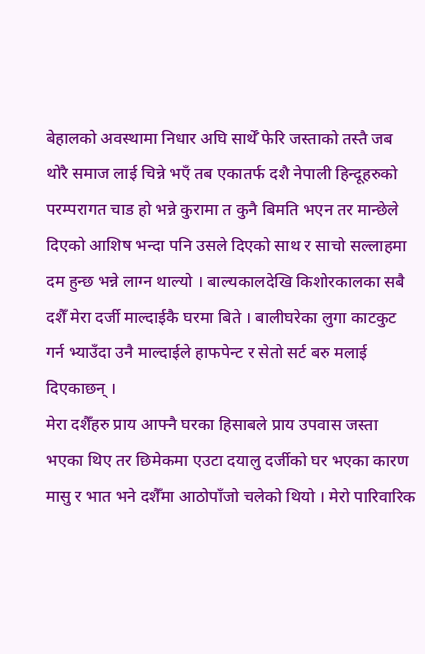बेहालको अवस्थामा निधार अघि सार्थेँ फेरि जस्ताको तस्तै जब थोरै समाज लाई चिन्ने भएँ तब एकातर्फ दशै नेपाली हिन्दूहरुको परम्परागत चाड हो भन्ने कुरामा त कुनै बिमति भएन तर मान्छेले दिएको आशिष भन्दा पनि उसले दिएको साथ र साचो सल्लाहमा दम हुन्छ भन्ने लाग्न थाल्यो । बाल्यकालदेखि किशोरकालका सबै दशैँ मेरा दर्जी माल्दाईकै घरमा बिते । बालीघरेका लुगा काटकुट गर्न भ्याउँदा उनै माल्दाईले हाफपेन्ट र सेतो सर्ट बरु मलाई दिएकाछन् ।
मेरा दशैँहरु प्राय आफ्नै घरका हिसाबले प्राय उपवास जस्ता भएका थिए तर छिमेकमा एउटा दयालु दर्जीको घर भएका कारण मासु र भात भने दशैँमा आठोपाँजो चलेको थियो । मेरो पारिवारिक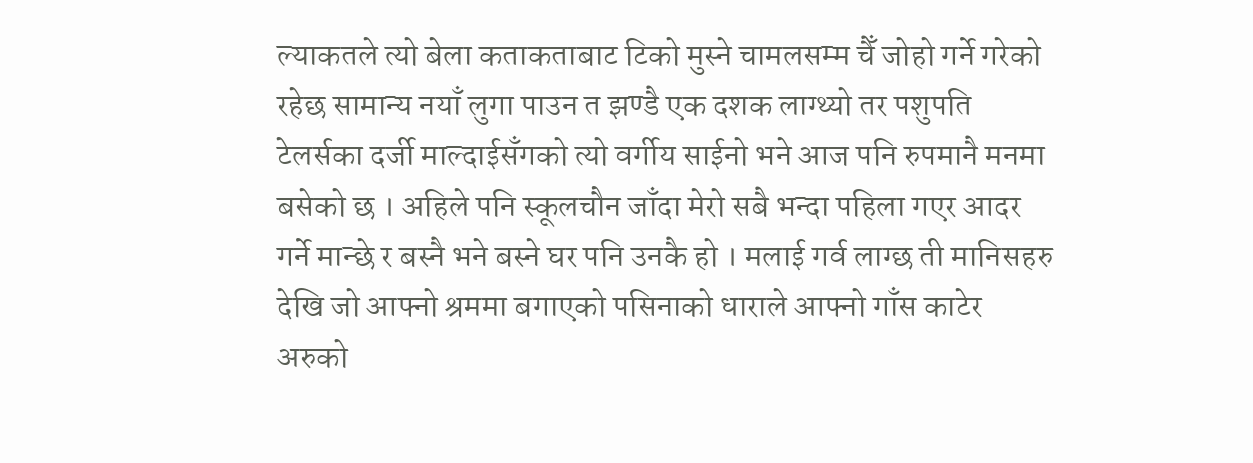ल्याकतले त्यो बेला कताकताबाट टिको मुस्ने चामलसम्म चैँ जोहो गर्ने गरेको रहेछ सामान्य नयाँ लुगा पाउन त झण्डै एक दशक लाग्थ्यो तर पशुपति टेलर्सका दर्जी माल्दाईसँगको त्यो वर्गीय साईनो भने आज पनि रुपमानै मनमा बसेको छ । अहिले पनि स्कूलचौन जाँदा मेरो सबै भन्दा पहिला गएर आदर गर्ने मान्छे र बस्नै भने बस्ने घर पनि उनकै हो । मलाई गर्व लाग्छ ती मानिसहरु देखि जो आफ्नो श्रममा बगाएको पसिनाको धाराले आफ्नो गाँस काटेर अरुको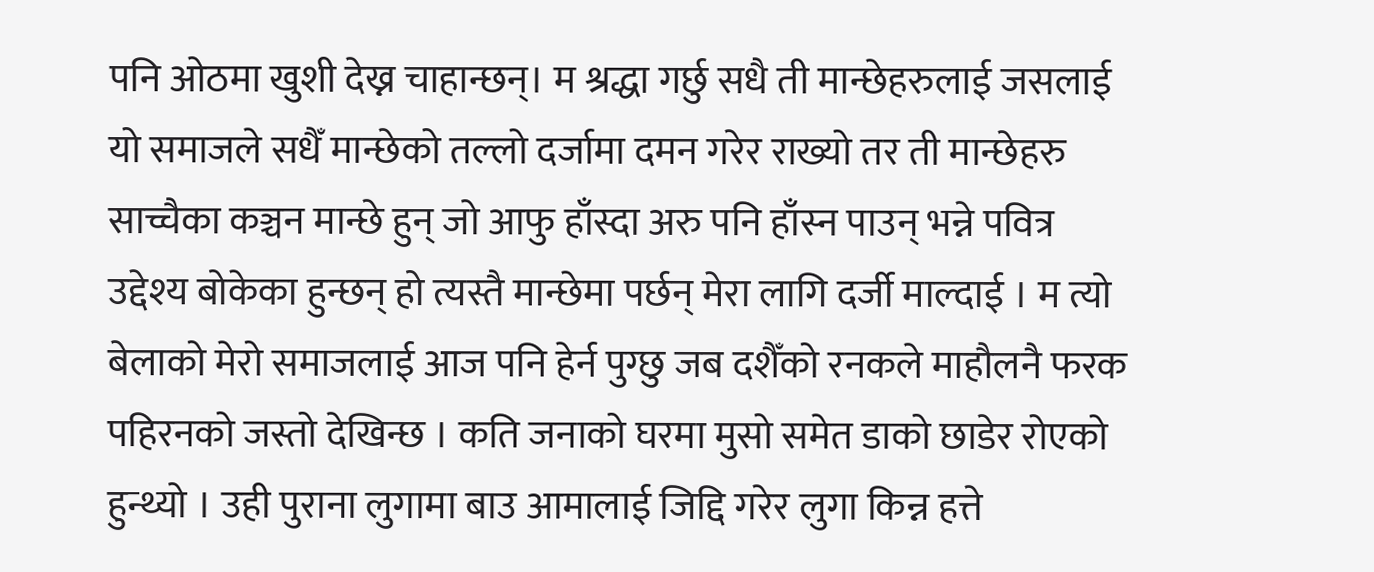पनि ओठमा खुशी देख्न चाहान्छन्। म श्रद्धा गर्छु सधै ती मान्छेहरुलाई जसलाई यो समाजले सधैँ मान्छेको तल्लो दर्जामा दमन गरेर राख्यो तर ती मान्छेहरु साच्चैका कञ्चन मान्छे हुन् जो आफु हाँस्दा अरु पनि हाँस्न पाउन् भन्ने पवित्र उद्देश्य बोकेका हुन्छन् हो त्यस्तै मान्छेमा पर्छन् मेरा लागि दर्जी माल्दाई । म त्यो बेलाको मेरो समाजलाई आज पनि हेर्न पुग्छु जब दशैँको रनकले माहौलनै फरक पहिरनको जस्तो देखिन्छ । कति जनाको घरमा मुसो समेत डाको छाडेर रोएको हुन्थ्यो । उही पुराना लुगामा बाउ आमालाई जिद्दि गरेर लुगा किन्न हत्ते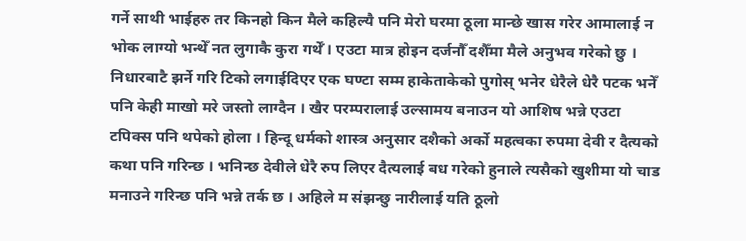गर्ने साथी भाईहरु तर किनहो किन मैले कहिल्यै पनि मेरो घरमा ठूला मान्छे खास गरेर आमालाई न भोक लाग्यो भन्थेँ नत लुगाकै कुरा गर्थेँ । एउटा मात्र होइन दर्जनौँ दशैँमा मैले अनुभव गरेको छु । निधारबाटै झर्ने गरि टिको लगाईदिएर एक घण्टा सम्म हाकेताकेको पुगोस् भनेर धेरैले धेरै पटक भनेँ पनि केही माखो मरे जस्तो लाग्दैन । खैर परम्परालाई उल्सामय बनाउन यो आशिष भन्ने एउटा टपिक्स पनि थपेको होला । हिन्दू धर्मको शास्त्र अनुसार दशैको अर्को महत्वका रुपमा देवी र दैत्यको कथा पनि गरिन्छ । भनिन्छ देवीले धेरै रुप लिएर दैत्यलाई बध गरेको हुनाले त्यसैको खुशीमा यो चाड मनाउने गरिन्छ पनि भन्ने तर्क छ । अहिले म संझन्छु नारीलाई यति ठूलो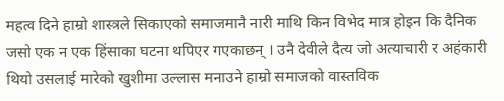महत्व दिने हाम्रो शास्त्रले सिकाएको समाजमानै नारी माथि किन विभेद मात्र होइन कि दैनिक जसो एक न एक हिंसाका घटना थपिएर गएकाछन् । उनै देवीले दैत्य जो अत्याचारी र अहंकारी थियो उसलाई मारेको खुशीमा उल्लास मनाउने हाम्रो समाजको वास्तविक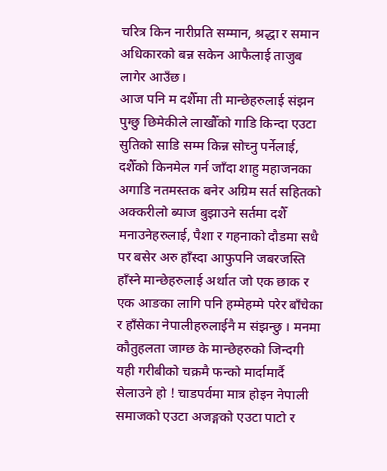चरित्र किन नारीप्रति सम्मान, श्रद्धा र समान अधिकारको बन्न सकेन आफैलाई ताजुब लागेर आउँछ।
आज पनि म दशैँमा ती मान्छेहरुलाई संझन पुग्छु छिमेकीले लाखौँको गाडि किन्दा एउटा सुतिको साडि सम्म किन्न सोच्नु पर्नेलाई, दशैँको किनमेल गर्न जाँदा शाहु महाजनका अगाडि नतमस्तक बनेर अग्रिम सर्त सहितको अक्करीलो ब्याज बुझाउने सर्तमा दशैँ मनाउनेहरुलाई, पैशा र गहनाको दौडमा सधै पर बसेर अरु हाँस्दा आफुपनि जबरजस्ति हाँस्ने मान्छेहरुलाई अर्थात जो एक छाक र एक आङका लागि पनि हम्मेहम्मे परेर बाँचेका र हाँसेका नेपालीहरुलाईनै म संझन्छु । मनमा कौतुहलता जाग्छ के मान्छेहरुको जिन्दगी यही गरीबीको चक्रमै फन्को मार्दामार्दै सेलाउने हो ! चाडपर्वमा मात्र होइन नेपाली समाजको एउटा अजङ्गको एउटा पाटो र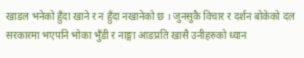खाडल भनेको हुँदा खाने र न हुँदा नखानेको छ । जुनसुकै विचार र दर्शन बोकेको दल सरकारमा भएपनि भोका भुँडी र नाङ्गा आङप्रति खासै उनीहरुको ध्यान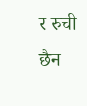र रुची छैन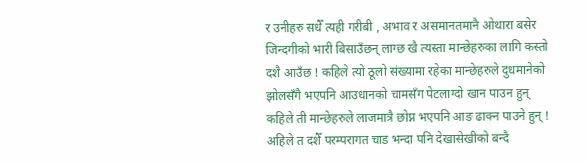र उनीहरु सधैँ त्यही गरीबी , अभाव र असमानतमानै ओथारा बसेर जिन्दगीको भारी बिसाउँछन् लाग्छ खै त्यस्ता मान्छेहरुका लागि कस्तो दशै आउँछ ! कहिले त्यो ठूलो संख्यामा रहेका मान्छेहरुले दुधमानेको झोलसँगै भएपनि आउधानको चामसँग पेटलाग्दो खान पाउन हुन् कहिले ती मान्छेहरुले लाजमात्रै छोप्न भएपनि आङ ढाक्न पाउने हुन् !
अहिले त दशैँ परम्परागत चाड भन्दा पनि देखासेखीको बन्दै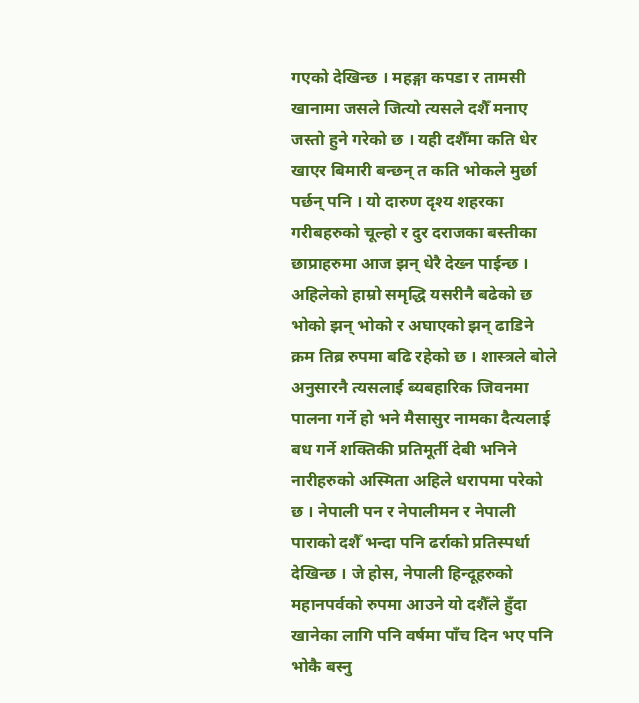गएको देखिन्छ । महङ्गा कपडा र तामसी खानामा जसले जित्यो त्यसले दशैँ मनाए जस्तो हुने गरेको छ । यही दशैँमा कति धेर खाएर बिमारी बन्छन् त कति भोकले मुर्छा पर्छन् पनि । यो दारुण दृश्य शहरका गरीबहरुको चूल्हो र दुर दराजका बस्तीका छाप्राहरुमा आज झन् धेरै देख्न पाईन्छ । अहिलेको हाम्रो समृद्धि यसरीनै बढेको छ भोको झन् भोको र अघाएको झन् ढाडिने क्रम तिब्र रुपमा बढि रहेको छ । शास्त्रले बोले अनुसारनै त्यसलाई ब्यबहारिक जिवनमा पालना गर्ने हो भने मैसासुर नामका दैत्यलाई बध गर्ने शक्तिकी प्रतिमूर्ती देबी भनिने नारीहरुको अस्मिता अहिले धरापमा परेको छ । नेपाली पन र नेपालीमन र नेपाली पाराको दशैँ भन्दा पनि ढर्राको प्रतिस्पर्धा देखिन्छ । जे होस, नेपाली हिन्दूहरुको महानपर्वको रुपमा आउने यो दशैँले हुँदा खानेका लागि पनि वर्षमा पाँच दिन भए पनि भोकै बस्नु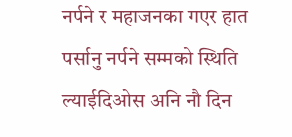नर्पने र महाजनका गएर हात पर्सानु नर्पने सम्मको स्थिति ल्याईदिओस अनि नौ दिन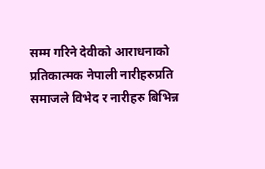सम्म गरिने देवीको आराधनाको प्रतिकात्मक नेपाली नारीहरुप्रति समाजले विभेद र नारीहरु बिभिन्न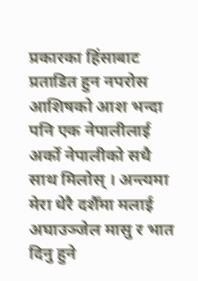प्रकारका हिंसाबाट प्रताडित हुन नपरोस आशिषको आश भन्दा पनि एक नेपालीलाई अर्को नेपालीको सधै साथ मिलोस् । अन्त्यमा मेरा धेरै दशैँमा मलाई अघाउञ्जेल मासु र भात दिनु हुने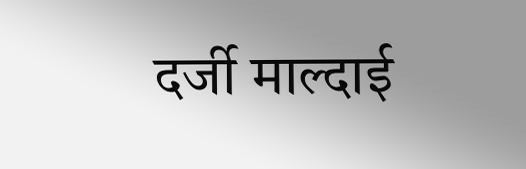दर्जी माल्दाई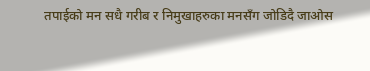तपाईको मन सधै गरीब र निमुखाहरुका मनसँग जोडिदै जाओस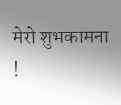मेरो शुभकामना !